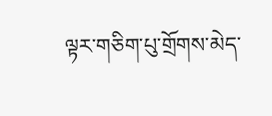ལྟར་གཅིག་པུ་གྲོགས་མེད་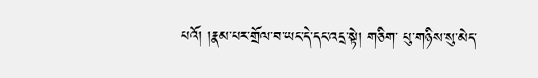པའོ། །རྣམ་པར་གྲོལ་བ་ཡང་དེ་དང་འདྲ་སྟེ། གཅིག་ པུ་གཉིས་སུ་མེད་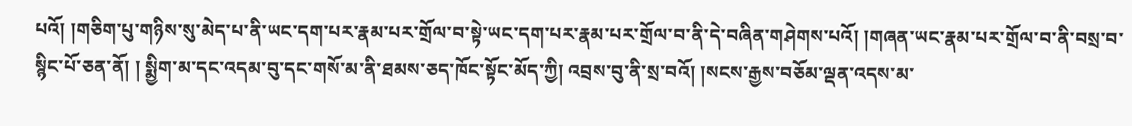པའོ། །གཅིག་པུ་གཉིས་སུ་མེད་པ་ནི་ཡང་དག་པར་རྣམ་པར་གྲོལ་བ་སྟེ་ཡང་དག་པར་རྣམ་པར་གྲོལ་བ་ནི་དེ་བཞིན་གཤེགས་པའོ། །གཞན་ཡང་རྣམ་པར་གྲོལ་བ་ནི་བསྲ་བ་སྙིང་པོ་ཅན་ནོ། ། སྨྱིག་མ་དང་འདམ་བུ་དང་གསོ་མ་ནི་ཐམས་ཅད་ཁོང་སྟོང་མོད་ཀྱི། འབྲས་བུ་ནི་སྲ་བའོ། །སངས་རྒྱས་བཅོམ་ལྡན་འདས་མ་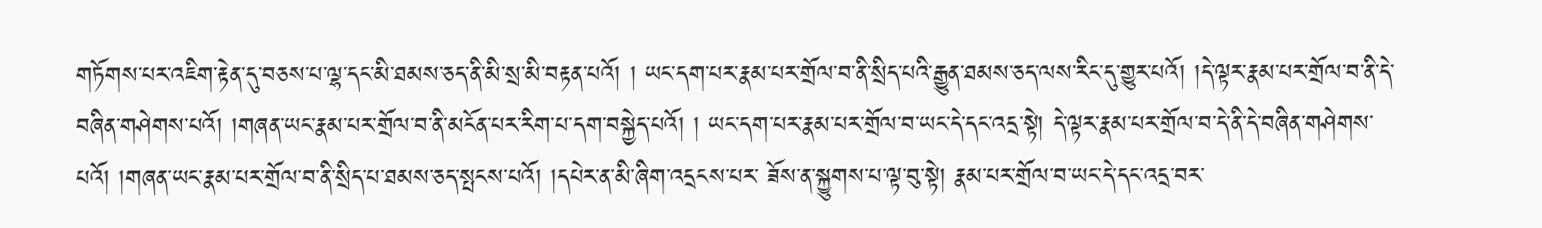གཏོགས་པར་འཇིག་རྟེན་དུ་བཅས་པ་ལྷ་དང་མི་ཐམས་ཅད་ནི་མི་སྲ་མི་བརྟན་པའོ། ། ཡང་དག་པར་རྣམ་པར་གྲོལ་བ་ནི་སྲིད་པའི་རྒྱུན་ཐམས་ཅད་ལས་རིང་དུ་གྱུར་པའོ། །དེ་ལྟར་རྣམ་པར་གྲོལ་བ་ནི་དེ་བཞིན་གཤེགས་པའོ། །གཞན་ཡང་རྣམ་པར་གྲོལ་བ་ནི་མངོན་པར་རིག་པ་དག་བསྐྱེད་པའོ། ། ཡང་དག་པར་རྣམ་པར་གྲོལ་བ་ཡང་དེ་དང་འདྲ་སྟེ། དེ་ལྟར་རྣམ་པར་གྲོལ་བ་དེ་ནི་དེ་བཞིན་གཤེགས་པའོ། །གཞན་ཡང་རྣམ་པར་གྲོལ་བ་ནི་སྲིད་པ་ཐམས་ཅད་སྤངས་པའོ། །དཔེར་ན་མི་ཞིག་འདྲངས་པར་ ཟོས་ན་སྐྱུགས་པ་ལྟ་བུ་སྟེ། རྣམ་པར་གྲོལ་བ་ཡང་དེ་དང་འདྲ་བར་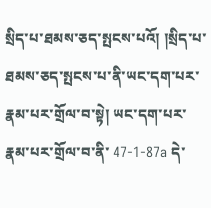སྲིད་པ་ཐམས་ཅད་སྤངས་པའོ། །སྲིད་པ་ཐམས་ཅད་སྤངས་པ་ནི་ཡང་དག་པར་རྣམ་པར་གྲོལ་བ་སྟེ། ཡང་དག་པར་རྣམ་པར་གྲོལ་བ་ནི་ 47-1-87a དེ་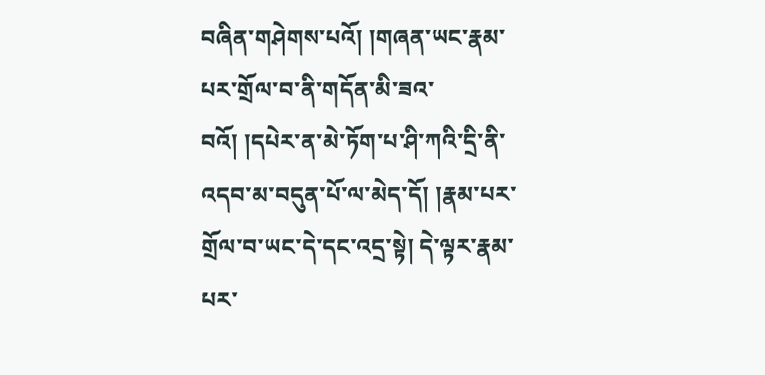བཞིན་གཤེགས་པའོ། །གཞན་ཡང་རྣམ་པར་གྲོལ་བ་ནི་གདོན་མི་ཟའ་བའོ། །དཔེར་ན་མེ་ཏོག་པ་ཤི་ཀའི་དྲི་ནི་འདབ་མ་བདུན་པོ་ལ་མེད་དོ། །རྣམ་པར་གྲོལ་བ་ཡང་དེ་དང་འདྲ་སྟེ། དེ་ལྟར་རྣམ་ པར་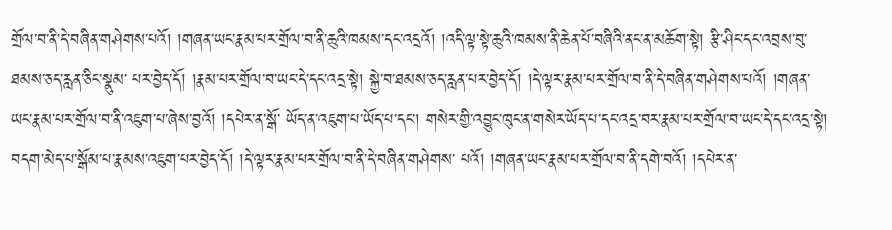གྲོལ་བ་ནི་དེ་བཞིན་གཤེགས་པའོ། །གཞན་ཡང་རྣམ་པར་གྲོལ་བ་ནི་ཆུའི་ཁམས་དང་འདྲའོ། །འདི་ལྟ་སྟེ་ཆུའི་ཁམས་ནི་ཆེན་པོ་བཞིའི་ནང་ན་མཆོག་སྟེ། རྩི་ཤིང་དང་འབྲས་བུ་ཐམས་ཅད་རླན་ཅིང་སྣུམ་ པར་བྱེད་དོ། །རྣམ་པར་གྲོལ་བ་ཡང་དེ་དང་འདྲ་སྟེ། སྐྱེ་བ་ཐམས་ཅད་རླན་པར་བྱེད་དོ། །དེ་ལྟར་རྣམ་པར་གྲོལ་བ་ནི་དེ་བཞིན་གཤེགས་པའོ། །གཞན་ཡང་རྣམ་པར་གྲོལ་བ་ནི་འཇུག་པ་ཞེས་བྱའོ། །དཔེར་ན་སྒོ་ ཡོད་ན་འཇུག་པ་ཡོད་པ་དང་། གསེར་གྱི་འབྱུང་ཁུང་ན་གསེར་ཡོད་པ་དང་འདྲ་བར་རྣམ་པར་གྲོལ་བ་ཡང་དེ་དང་འདྲ་སྟེ། བདག་མེད་པ་སྒོམ་པ་རྣམས་འཇུག་པར་བྱེད་དོ། །དེ་ལྟར་རྣམ་པར་གྲོལ་བ་ནི་དེ་བཞིན་གཤེགས་ པའོ། །གཞན་ཡང་རྣམ་པར་གྲོལ་བ་ནི་དགེ་བའོ། །དཔེར་ན་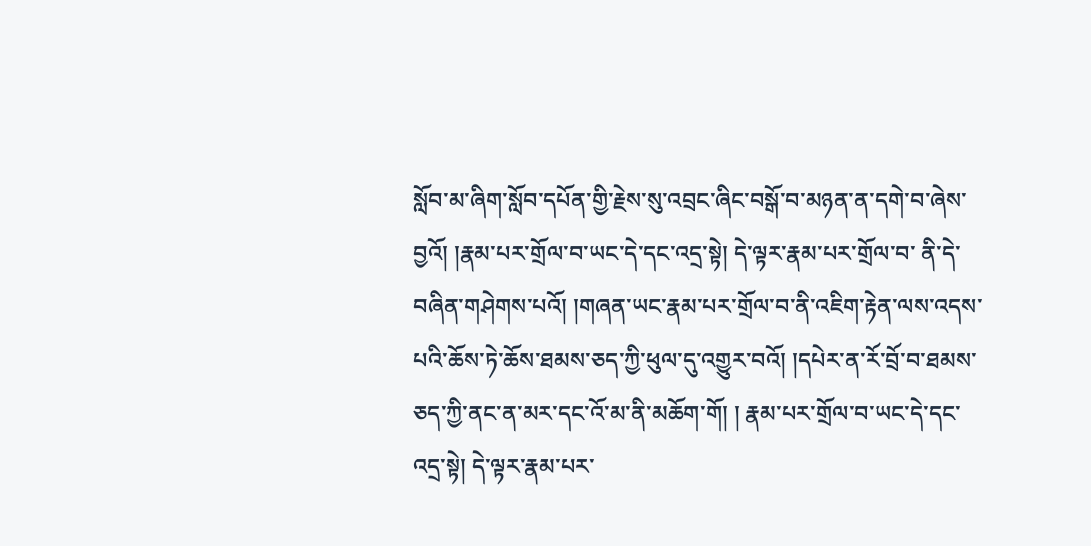སློབ་མ་ཞིག་སློབ་དཔོན་གྱི་རྗེས་སུ་འབྲང་ཞིང་བསྒོ་བ་མཉན་ན་དགེ་བ་ཞེས་བྱའོ། །རྣམ་པར་གྲོལ་བ་ཡང་དེ་དང་འདྲ་སྟེ། དེ་ལྟར་རྣམ་པར་གྲོལ་བ་ ནི་དེ་བཞིན་གཤེགས་པའོ། །གཞན་ཡང་རྣམ་པར་གྲོལ་བ་ནི་འཇིག་རྟེན་ལས་འདས་པའི་ཆོས་ཏེ་ཆོས་ཐམས་ཅད་ཀྱི་ཕུལ་དུ་འགྱུར་བའོ། །དཔེར་ན་རོ་བྲོ་བ་ཐམས་ཅད་ཀྱི་ནང་ན་མར་དང་འོ་མ་ནི་མཆོག་གོ། ། རྣམ་པར་གྲོལ་བ་ཡང་དེ་དང་འདྲ་སྟེ། དེ་ལྟར་རྣམ་པར་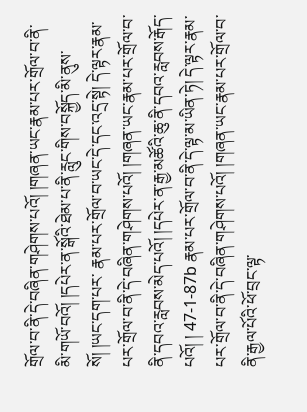གྲོལ་བ་ནི་དེ་བཞིན་གཤེགས་པའོ། །གཞན་ཡང་རྣམ་པར་གྲོལ་བ་ནི་མི་གཡོ་བའོ། །དཔེར་ན་སྒོའི་ཐེམ་པ་ནི་རླུང་གིས་བསྐྱོད་མི་ནུས་སོ། །ཡང་དག་པར་ རྣམ་པར་གྲོལ་བ་ཡང་དེ་དང་འདྲ་སྟེ། དེ་ལྟར་རྣམ་པར་གྲོལ་བ་ནི་དེ་བཞིན་གཤེགས་པའོ། །གཞན་ཡང་རྣམ་པར་གྲོལ་བ་ནི་དབའ་རླབས་མེད་པའོ། །དཔེར་ན་རྒྱ་མཚོའི་ཆུ་ནི་དབའ་རླབས་རྒོད་པའོ། ། 47-1-87b རྣམ་པར་གྲོལ་བ་ནི་དེ་ལྟ་མ་ཡིན་ཏེ། དེ་ལྟར་རྣམ་པར་གྲོལ་བ་ནི་དེ་བཞིན་གཤེགས་པའོ། །གཞན་ཡང་རྣམ་པར་གྲོལ་བ་ནི་རྒྱལ་པོའི་ཕོ་བྲང་ལྟ་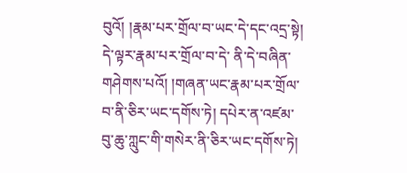བུའོ། །རྣམ་པར་གྲོལ་བ་ཡང་དེ་དང་འདྲ་སྟེ། དེ་ལྟར་རྣམ་པར་གྲོལ་བ་དེ་ ནི་དེ་བཞིན་གཤེགས་པའོ། །གཞན་ཡང་རྣམ་པར་གྲོལ་བ་ནི་ཅིར་ཡང་དགོས་ཏེ། དཔེར་ན་འཛམ་བུ་ཆུ་ཀླུང་གི་གསེར་ནི་ཅིར་ཡང་དགོས་ཏེ།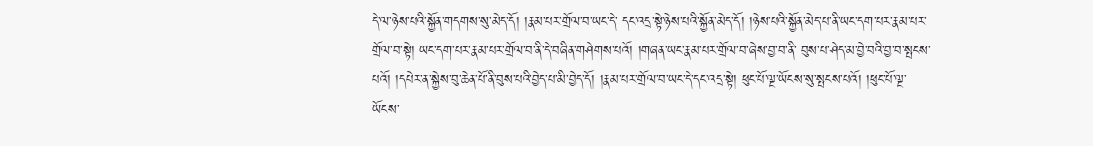དེ་ལ་ཉེས་པའི་སྐྱོན་གདགས་སུ་མེད་དོ། །རྣམ་པར་གྲོལ་བ་ཡང་དེ་ དང་འདྲ་སྟེ་ཉེས་པའི་སྐྱོན་མེད་དོ། །ཉེས་པའི་སྐྱོན་མེད་པ་ནི་ཡང་དག་པར་རྣམ་པར་གྲོལ་བ་སྟེ། ཡང་དག་པར་རྣམ་པར་གྲོལ་བ་ནི་དེ་བཞིན་གཤེགས་པའོ། །གཞན་ཡང་རྣམ་པར་གྲོལ་བ་ཞེས་བྱ་བ་ནི་ བུས་པ་ཤེད་མ་བྱེ་བའི་བྱ་བ་སྤངས་པའོ། །དཔེར་ན་སྐྱེས་བུ་ཆེན་པོ་ནི་བུས་པའི་བྱེད་པ་མི་བྱེད་དོ། །རྣམ་པར་གྲོལ་བ་ཡང་དེ་དང་འདྲ་སྟེ། ཕུང་པོ་ལྔ་ཡོངས་སུ་སྤངས་པའོ། །ཕུང་པོ་ལྔ་ཡོངས་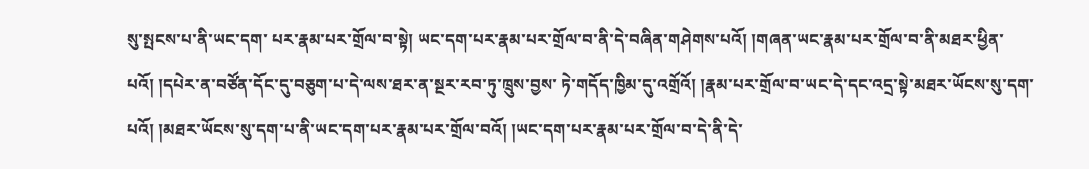སུ་སྤངས་པ་ནི་ཡང་དག་ པར་རྣམ་པར་གྲོལ་བ་སྟེ། ཡང་དག་པར་རྣམ་པར་གྲོལ་བ་ནི་དེ་བཞིན་གཤེགས་པའོ། །གཞན་ཡང་རྣམ་པར་གྲོལ་བ་ནི་མཐར་ཕྱིན་པའོ། །དཔེར་ན་བཙོན་དོང་དུ་བཅུག་པ་དེ་ལས་ཐར་ན་སྔར་རབ་ཏུ་ཁྲུས་བྱས་ ཏེ་གདོད་ཁྱིམ་དུ་འགྲོའོ། །རྣམ་པར་གྲོལ་བ་ཡང་དེ་དང་འདྲ་སྟེ་མཐར་ཡོངས་སུ་དག་པའོ། །མཐར་ཡོངས་སུ་དག་པ་ནི་ཡང་དག་པར་རྣམ་པར་གྲོལ་བའོ། །ཡང་དག་པར་རྣམ་པར་གྲོལ་བ་དེ་ནི་དེ་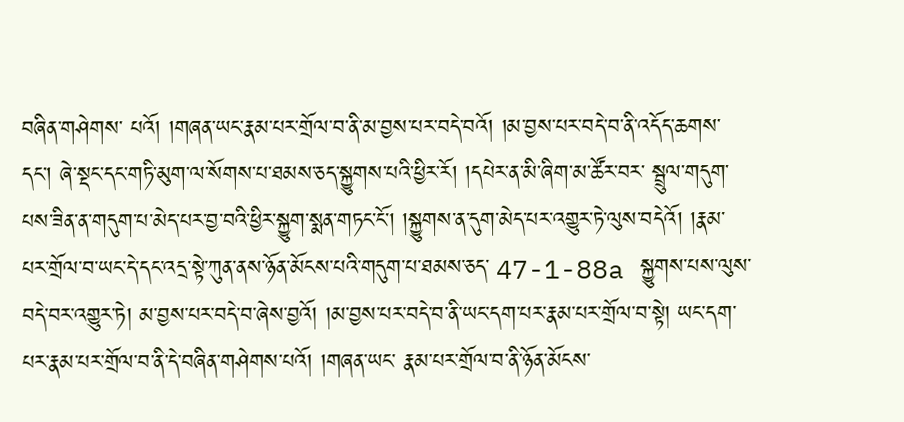བཞིན་གཤེགས་ པའོ། །གཞན་ཡང་རྣམ་པར་གྲོལ་བ་ནི་མ་བྱས་པར་བདེ་བའོ། །མ་བྱས་པར་བདེ་བ་ནི་འདོད་ཆགས་དང་། ཞེ་སྡང་དང་གཏི་མུག་ལ་སོགས་པ་ཐམས་ཅད་སྐྱུགས་པའི་ཕྱིར་རོ། །དཔེར་ན་མི་ཞིག་མ་ཚོར་བར་ སྦྲུལ་གདུག་པས་ཟིན་ན་གདུག་པ་མེད་པར་བྱ་བའི་ཕྱིར་སྐྱུག་སྨན་གཏང་ངོ་། །སྐྱུགས་ན་དུག་མེད་པར་འགྱུར་ཏེ་ལུས་བདེའོ། །རྣམ་པར་གྲོལ་བ་ཡང་དེ་དང་འདྲ་སྟེ་ཀུན་ནས་ཉོན་མོངས་པའི་གདུག་པ་ཐམས་ཅད་ 47-1-88a སྐྱུགས་པས་ལུས་བདེ་བར་འགྱུར་ཏེ། མ་བྱས་པར་བདེ་བ་ཞེས་བྱའོ། །མ་བྱས་པར་བདེ་བ་ནི་ཡང་དག་པར་རྣམ་པར་གྲོལ་བ་སྟེ། ཡང་དག་པར་རྣམ་པར་གྲོལ་བ་ནི་དེ་བཞིན་གཤེགས་པའོ། །གཞན་ཡང་ རྣམ་པར་གྲོལ་བ་ནི་ཉོན་མོངས་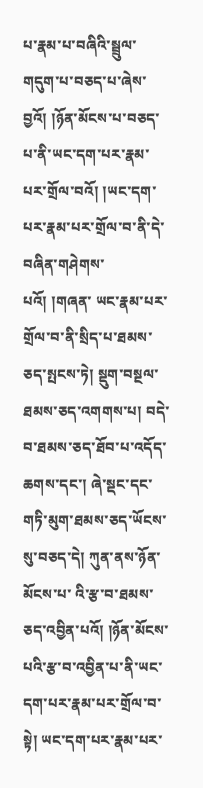པ་རྣམ་པ་བཞིའི་སྦྲུལ་གདུག་པ་བཅད་པ་ཞེས་བྱའོ། །ཉོན་མོངས་པ་བཅད་པ་ནི་ཡང་དག་པར་རྣམ་པར་གྲོལ་བའོ། །ཡང་དག་པར་རྣམ་པར་གྲོལ་བ་ནི་དེ་བཞིན་གཤེགས་པའོ། །གཞན་ ཡང་རྣམ་པར་གྲོལ་བ་ནི་སྲིད་པ་ཐམས་ཅད་སྤངས་ཏེ། སྡུག་བསྔལ་ཐམས་ཅད་འགགས་པ། བདེ་བ་ཐམས་ཅད་ཐོབ་པ་འདོད་ཆགས་དང་། ཞེ་སྡང་དང་གཏི་མུག་ཐམས་ཅད་ཡོངས་སུ་བཅད་དེ། ཀུན་ནས་ཉོན་མོངས་པ་ འི་རྩ་བ་ཐམས་ཅད་འབྱིན་པའོ། །ཉོན་མོངས་པའི་རྩ་བ་འབྱིན་པ་ནི་ཡང་དག་པར་རྣམ་པར་གྲོལ་བ་སྟེ། ཡང་དག་པར་རྣམ་པར་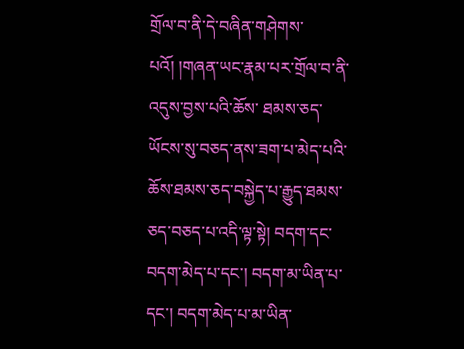གྲོལ་བ་ནི་དེ་བཞིན་གཤེགས་པའོ། །གཞན་ཡང་རྣམ་པར་གྲོལ་བ་ནི་འདུས་བྱས་པའི་ཆོས་ ཐམས་ཅད་ཡོངས་སུ་བཅད་ནས་ཟག་པ་མེད་པའི་ཆོས་ཐམས་ཅད་བསྐྱེད་པ་རྒྱུད་ཐམས་ཅད་བཅད་པ་འདི་ལྟ་སྟེ། བདག་དང་བདག་མེད་པ་དང་། བདག་མ་ཡིན་པ་དང་། བདག་མེད་པ་མ་ཡིན་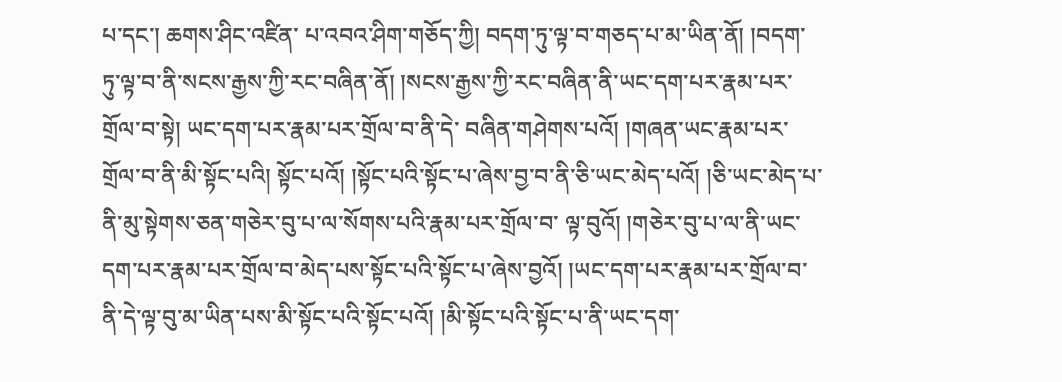པ་དང་། ཆགས་ཤིང་འཛིན་ པ་འབའ་ཤིག་གཅོད་ཀྱི། བདག་ཏུ་ལྟ་བ་གཅད་པ་མ་ཡིན་ནོ། །བདག་ཏུ་ལྟ་བ་ནི་སངས་རྒྱས་ཀྱི་རང་བཞིན་ནོ། །སངས་རྒྱས་ཀྱི་རང་བཞིན་ནི་ཡང་དག་པར་རྣམ་པར་གྲོལ་བ་སྟེ། ཡང་དག་པར་རྣམ་པར་གྲོལ་བ་ནི་དེ་ བཞིན་གཤེགས་པའོ། །གཞན་ཡང་རྣམ་པར་གྲོལ་བ་ནི་མི་སྟོང་པའི། སྟོང་པའོ། །སྟོང་པའི་སྟོང་པ་ཞེས་བྱ་བ་ནི་ཅི་ཡང་མེད་པའོ། །ཅི་ཡང་མེད་པ་ནི་མུ་སྟེགས་ཅན་གཅེར་བུ་པ་ལ་སོགས་པའི་རྣམ་པར་གྲོལ་བ་ ལྟ་བུའོ། །གཅེར་བུ་པ་ལ་ནི་ཡང་དག་པར་རྣམ་པར་གྲོལ་བ་མེད་པས་སྟོང་པའི་སྟོང་པ་ཞེས་བྱའོ། །ཡང་དག་པར་རྣམ་པར་གྲོལ་བ་ནི་དེ་ལྟ་བུ་མ་ཡིན་པས་མི་སྟོང་པའི་སྟོང་པའོ། །མི་སྟོང་པའི་སྟོང་པ་ནི་ཡང་དག་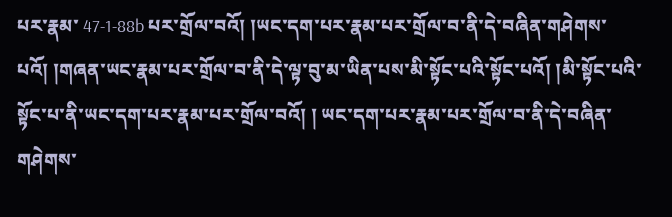པར་རྣམ་ 47-1-88b པར་གྲོལ་བའོ། །ཡང་དག་པར་རྣམ་པར་གྲོལ་བ་ནི་དེ་བཞིན་གཤེགས་པའོ། །གཞན་ཡང་རྣམ་པར་གྲོལ་བ་ནི་དེ་ལྟ་བུ་མ་ཡིན་པས་མི་སྟོང་པའི་སྟོང་པའོ། །མི་སྟོང་པའི་སྟོང་པ་ནི་ཡང་དག་པར་རྣམ་པར་གྲོལ་བའོ། ། ཡང་དག་པར་རྣམ་པར་གྲོལ་བ་ནི་དེ་བཞིན་གཤེགས་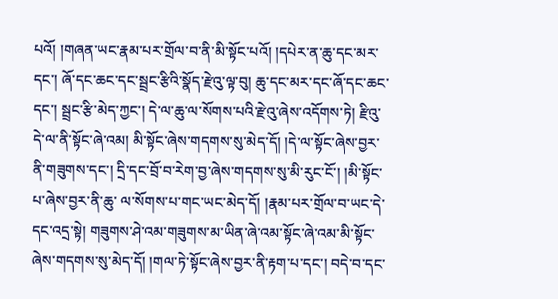པའོ། །གཞན་ཡང་རྣམ་པར་གྲོལ་བ་ནི་མི་སྟོང་པའོ། །དཔེར་ན་ཆུ་དང་མར་དང་། ཞོ་དང་ཆང་དང་སྦྲང་རྩིའི་སྣོད་རྫེའུ་ལྟ་བུ། ཆུ་དང་མར་དང་ཞོ་དང་ཆང་དང་། སྦྲང་རྩི་མེད་ཀྱང་། དེ་ལ་ཆུ་ལ་སོགས་པའི་རྫེའུ་ཞེས་འདོགས་ཏེ། རྫིའུ་དེ་ལ་ནི་སྟོང་ཞེ་འམ། མི་སྟོང་ཞེས་གདགས་སུ་མེད་དོ། །དེ་ལ་སྟོང་ཞེས་བྱར་ནི་གཟུགས་དང་། དྲི་དང་བྲོ་བ་རེག་བྱ་ཞེས་གདགས་སུ་མི་རུང་ངོ་། །མི་སྟོང་པ་ཞེས་བྱར་ནི་ཆུ་ ལ་སོགས་པ་གང་ཡང་མེད་དོ། །རྣམ་པར་གྲོལ་བ་ཡང་དེ་དང་འདྲ་སྟེ། གཟུགས་ཤེ་འམ་གཟུགས་མ་ཡིན་ཞེ་འམ་སྟོང་ཞེ་འམ་མི་སྟོང་ཞེས་གདགས་སུ་མེད་དོ། །གལ་ཏེ་སྟོང་ཞེས་བྱར་ནི་རྟག་པ་དང་། བདེ་བ་དང་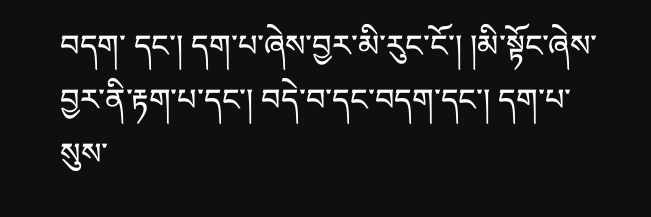བདག་ དང་། དག་པ་ཞེས་བྱར་མི་རུང་ངོ་། །མི་སྟོང་ཞེས་བྱར་ནི་རྟག་པ་དང་། བདེ་བ་དང་བདག་དང་། དག་པ་སུས་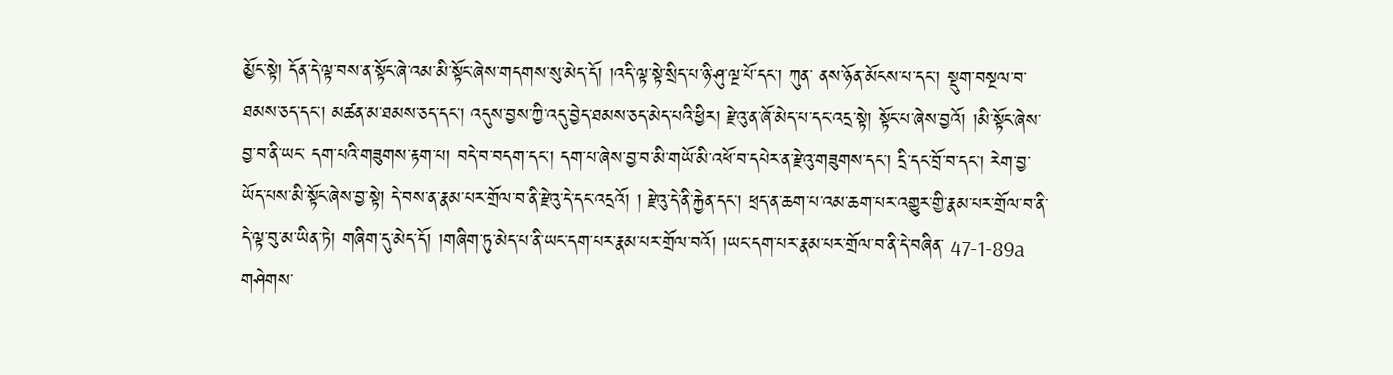མྱོང་སྟེ། དོན་དེ་ལྟ་བས་ན་སྟོང་ཞེ་འམ་མི་སྟོང་ཞེས་གདགས་སུ་མེད་དོ། །འདི་ལྟ་སྟེ་སྲིད་པ་ཉི་ཤུ་ལྔ་པོ་དང་། ཀུན་ ནས་ཉོན་མོངས་པ་དང་། སྡུག་བསྔལ་བ་ཐམས་ཅད་དང་། མཚན་མ་ཐམས་ཅད་དང་། འདུས་བྱས་ཀྱི་འདུ་བྱེད་ཐམས་ཅད་མེད་པའི་ཕྱིར། རྫེའུ་ན་ཞོ་མེད་པ་དང་འདྲ་སྟེ། སྟོང་པ་ཞེས་བྱའོ། །མི་སྟོང་ཞེས་བྱ་བ་ནི་ཡང་ དག་པའི་གཟུགས་རྟག་པ། བདེ་བ་བདག་དང་། དག་པ་ཞེས་བྱ་བ་མི་གཡོ་མི་འཕོ་བ་དཔེར་ན་རྫེའུ་གཟུགས་དང་། དྲི་དང་བྲོ་བ་དང་། རེག་བྱ་ཡོད་པས་མི་སྟོང་ཞེས་བྱ་སྟེ། དེ་བས་ན་རྣམ་པར་གྲོལ་བ་ནི་རྫེའུ་དེ་དང་འདྲའོ། ། རྫེའུ་དེ་ནི་རྐྱེན་དང་། ཕྲད་ན་ཆག་པ་འམ་ཆག་པར་འགྱུར་གྱི་རྣམ་པར་གྲོལ་བ་ནི་དེ་ལྟ་བུ་མ་ཡིན་ཏེ། གཞིག་དུ་མེད་དོ། །གཞིག་ཏུ་མེད་པ་ནི་ཡང་དག་པར་རྣམ་པར་གྲོལ་བའོ། །ཡང་དག་པར་རྣམ་པར་གྲོལ་བ་ནི་དེ་བཞིན་ 47-1-89a གཤེགས་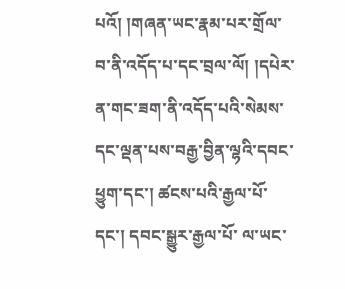པའོ། །གཞན་ཡང་རྣམ་པར་གྲོལ་བ་ནི་འདོད་པ་དང་བྲལ་ལོ། །དཔེར་ན་གང་ཟག་ནི་འདོད་པའི་སེམས་དང་ལྡན་པས་བརྒྱ་བྱིན་ལྷའི་དབང་ཕྱུག་དང་། ཚངས་པའི་རྒྱལ་པོ་དང་། དབང་སྒྱུར་རྒྱལ་པོ་ ལ་ཡང་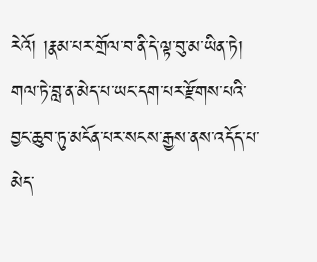རེའོ། །རྣམ་པར་གྲོལ་བ་ནི་དེ་ལྟ་བུ་མ་ཡིན་ཏེ། གལ་ཏེ་བླ་ན་མེད་པ་ཡང་དག་པར་རྫོགས་པའི་བྱང་ཆུབ་ཏུ་མངོན་པར་སངས་རྒྱས་ནས་འདོད་པ་མེད་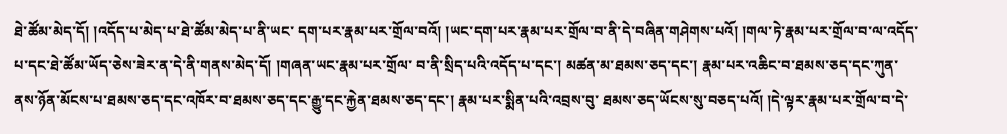ཐེ་ཚོམ་མེད་དོ། །འདོད་པ་མེད་པ་ཐེ་ཚོམ་མེད་པ་ནི་ཡང་ དག་པར་རྣམ་པར་གྲོལ་བའོ། །ཡང་དག་པར་རྣམ་པར་གྲོལ་བ་ནི་དེ་བཞིན་གཤེགས་པའོ། །གལ་ཏེ་རྣམ་པར་གྲོལ་བ་ལ་འདོད་པ་དང་ཐེ་ཚོམ་ཡོད་ཅེས་ཟེར་ན་དེ་ནི་གནས་མེད་དོ། །གཞན་ཡང་རྣམ་པར་གྲོལ་ བ་ནི་སྲིད་པའི་འདོད་པ་དང་། མཚན་མ་ཐམས་ཅད་དང་། རྣམ་པར་འཆིང་བ་ཐམས་ཅད་དང་ཀུན་ནས་ཉོན་མོངས་པ་ཐམས་ཅད་དང་འཁོར་བ་ཐམས་ཅད་དང་རྒྱུ་དང་རྐྱེན་ཐམས་ཅད་དང་། རྣམ་པར་སྨིན་པའི་འབྲས་བུ་ ཐམས་ཅད་ཡོངས་སུ་བཅད་པའོ། །དེ་ལྟར་རྣམ་པར་གྲོལ་བ་དེ་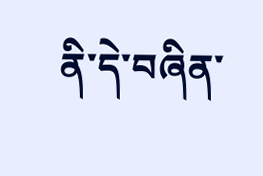ནི་དེ་བཞིན་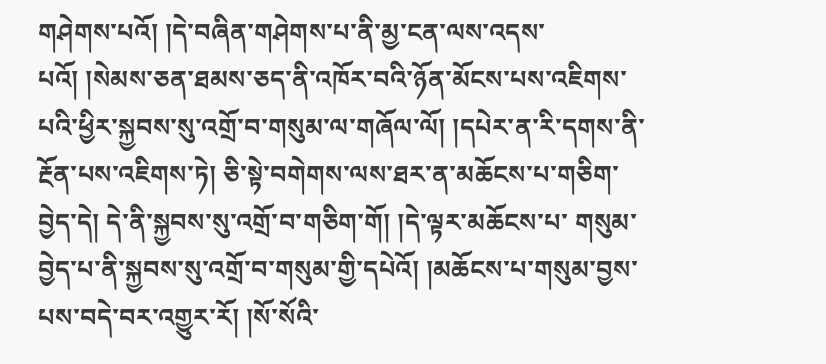གཤེགས་པའོ། །དེ་བཞིན་གཤེགས་པ་ནི་མྱ་ངན་ལས་འདས་པའོ། །སེམས་ཅན་ཐམས་ཅད་ནི་འཁོར་བའི་ཉོན་མོངས་པས་འཇིགས་ པའི་ཕྱིར་སྐྱབས་སུ་འགྲོ་བ་གསུམ་ལ་གཞོལ་ལོ། །དཔེར་ན་རི་དགས་ནི་རྔོན་པས་འཇིགས་ཏེ། ཅི་སྟེ་བགེགས་ལས་ཐར་ན་མཆོངས་པ་གཅིག་བྱེད་དེ། དེ་ནི་སྐྱབས་སུ་འགྲོ་བ་གཅིག་གོ། །དེ་ལྟར་མཆོངས་པ་ གསུམ་བྱེད་པ་ནི་སྐྱབས་སུ་འགྲོ་བ་གསུམ་གྱི་དཔེའོ། །མཆོངས་པ་གསུམ་བྱས་པས་བདེ་བར་འགྱུར་རོ། །སོ་སོའི་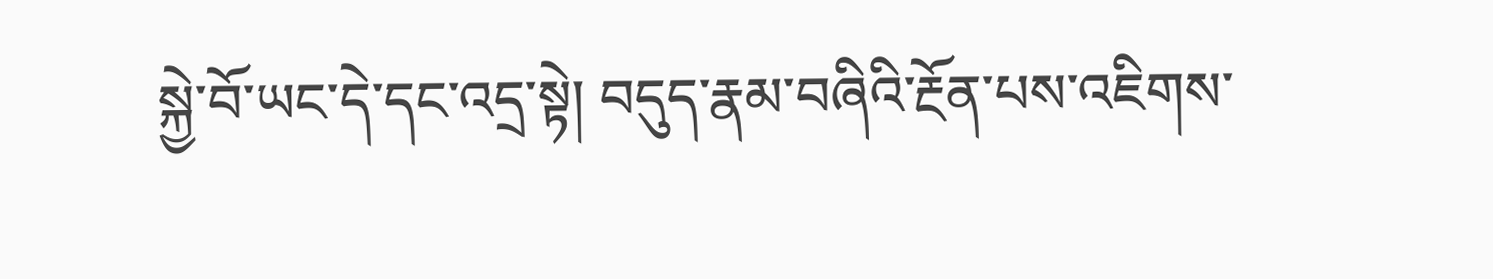སྐྱེ་བོ་ཡང་དེ་དང་འདྲ་སྟེ། བདུད་རྣམ་བཞིའི་རྔོན་པས་འཇིགས་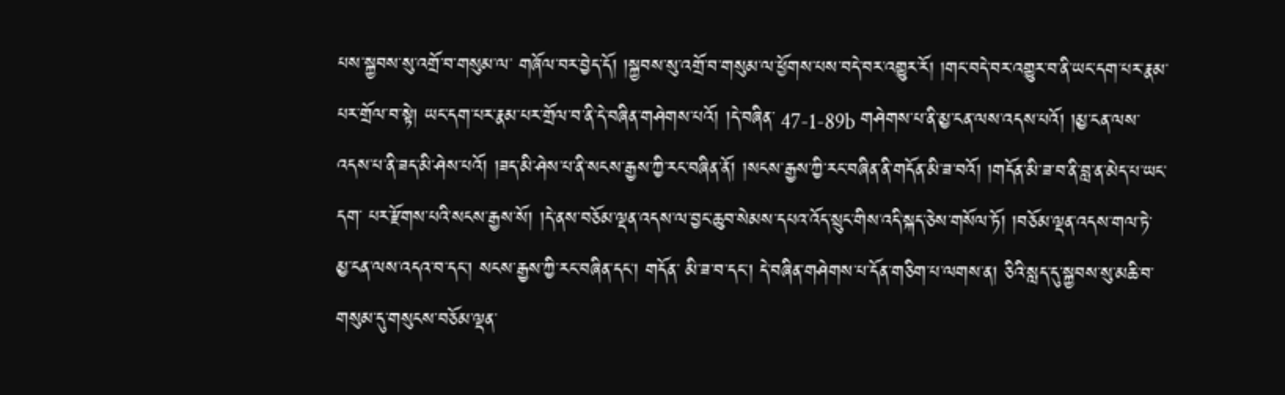པས་སྐྱབས་སུ་འགྲོ་བ་གསུམ་ལ་ གཞོལ་བར་བྱེད་དོ། །སྐྱབས་སུ་འགྲོ་བ་གསུམ་ལ་ཕྱོགས་པས་བདེ་བར་འགྱུར་རོ། །གང་བདེ་བར་འགྱུར་བ་ནི་ཡང་དག་པར་རྣམ་པར་གྲོལ་བ་སྟེ། ཡང་དག་པར་རྣམ་པར་གྲོལ་བ་ནི་དེ་བཞིན་གཤེགས་པའོ། །དེ་བཞིན་ 47-1-89b གཤེགས་པ་ནི་མྱ་ངན་ལས་འདས་པའོ། །མྱ་ངན་ལས་འདས་པ་ནི་ཟད་མི་ཤེས་པའོ། །ཟད་མི་ཤེས་པ་ནི་སངས་རྒྱས་ཀྱི་རང་བཞིན་ནོ། །སངས་རྒྱས་ཀྱི་རང་བཞིན་ནི་གདོན་མི་ཟ་བའོ། །གདོན་མི་ཟ་བ་ནི་བླ་ན་མེད་པ་ཡང་དག་ པར་རྫོགས་པའི་སངས་རྒྱས་སོ། །དེ་ནས་བཅོམ་ལྡན་འདས་ལ་བྱང་ཆུབ་སེམས་དཔའ་འོད་སྲུང་གིས་འདི་སྐད་ཅེས་གསོལ་ཏོ། །བཅོམ་ལྡན་འདས་གལ་ཏེ་མྱ་ངན་ལས་འདའ་བ་དང་། སངས་རྒྱས་ཀྱི་རང་བཞིན་དང་། གདོན་ མི་ཟ་བ་དང་། དེ་བཞིན་གཤེགས་པ་དོན་གཅིག་པ་ལགས་ན། ཅིའི་སླད་དུ་སྐྱབས་སུ་མཆི་བ་གསུམ་དུ་གསུངས་བཅོམ་ལྡན་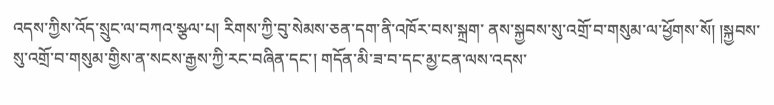འདས་ཀྱིས་འོད་སྲུང་ལ་བཀའ་སྩལ་པ། རིགས་ཀྱི་བུ་སེམས་ཅན་དག་ནི་འཁོར་བས་སྐྲག་ ནས་སྐྱབས་སུ་འགྲོ་བ་གསུམ་ལ་ཕྱོགས་སོ། །སྐྱབས་སུ་འགྲོ་བ་གསུམ་གྱིས་ན་སངས་རྒྱས་ཀྱི་རང་བཞིན་དང་། གདོན་མི་ཟ་བ་དང་མྱ་ངན་ལས་འདས་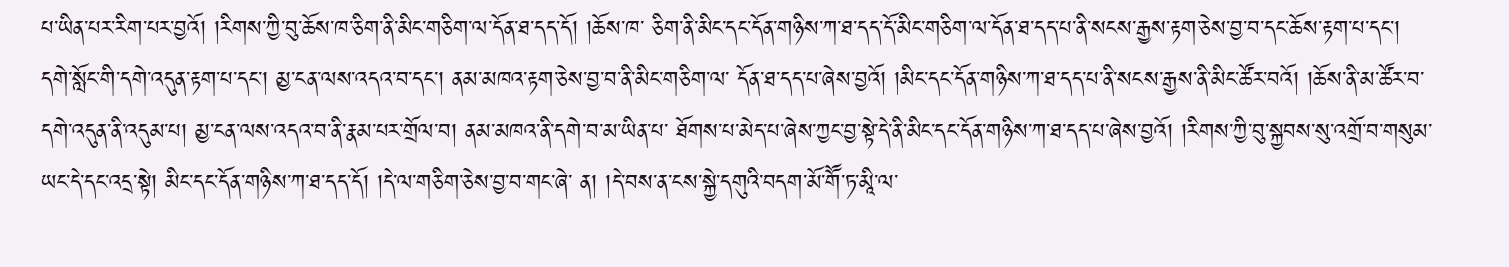པ་ཡིན་པར་རིག་པར་བྱའོ། །རིགས་ཀྱི་བུ་ཆོས་ཁ་ཅིག་ནི་མིང་གཅིག་ལ་དོན་ཐ་དད་དོ། །ཆོས་ཁ་ ཅིག་ནི་མིང་དང་དོན་གཉིས་ཀ་ཐ་དད་དོ་མིང་གཅིག་ལ་དོན་ཐ་དད་པ་ནི་སངས་རྒྱས་རྟག་ཅེས་བྱ་བ་དང་ཆོས་རྟག་པ་དང་། དགེ་སློང་གི་དགེ་འདུན་རྟག་པ་དང་། མྱ་ངན་ལས་འདའ་བ་དང་། ནམ་མཁའ་རྟག་ཅེས་བྱ་བ་ནི་མིང་གཅིག་ལ་ དོན་ཐ་དད་པ་ཞེས་བྱའོ། །མིང་དང་དོན་གཉིས་ཀ་ཐ་དད་པ་ནི་སངས་རྒྱས་ནི་མིང་ཚོར་བའོ། །ཆོས་ནི་མ་ཚོར་བ་དགེ་འདུན་ནི་འདུམ་པ། མྱ་ངན་ལས་འདའ་བ་ནི་རྣམ་པར་གྲོལ་བ། ནམ་མཁའ་ནི་དགེ་བ་མ་ཡིན་པ་ ཐོགས་པ་མེད་པ་ཞེས་ཀྱང་བྱ་སྟེ་དེ་ནི་མིང་དང་དོན་གཉིས་ཀ་ཐ་དད་པ་ཞེས་བྱའོ། །རིགས་ཀྱི་བུ་སྐྱབས་སུ་འགྲོ་བ་གསུམ་ཡང་དེ་དང་འདྲ་སྟེ། མིང་དང་དོན་གཉིས་ཀ་ཐ་དད་དོ། །དེ་ལ་གཅིག་ཅེས་བྱ་བ་གང་ཞེ་ ན། །དེ་བས་ན་ངས་སྐྱེ་དགུའི་བདག་མོ་གཽ་ཏ་མཱི་ལ་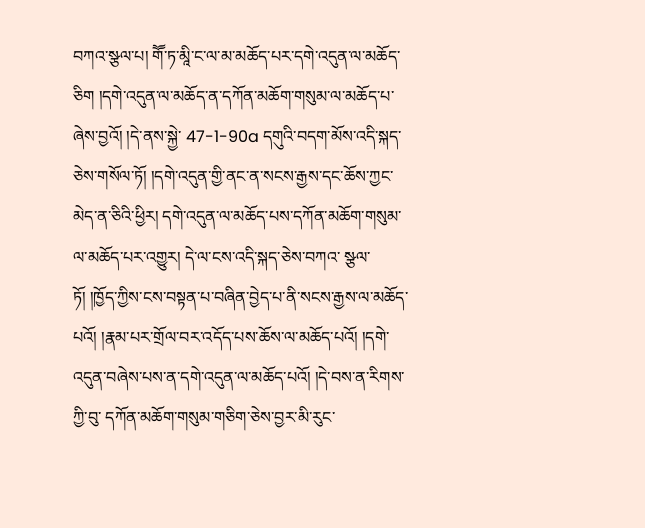བཀའ་སྩལ་པ། གཽ་ཏ་མཱི་ང་ལ་མ་མཆོད་པར་དགེ་འདུན་ལ་མཆོད་ཅིག །དགེ་འདུན་ལ་མཆོད་ན་དཀོན་མཆོག་གསུམ་ལ་མཆོད་པ་ཞེས་བྱའོ། །དེ་ནས་སྐྱེ་ 47-1-90a དགུའི་བདག་མོས་འདི་སྐད་ཅེས་གསོལ་ཏོ། །དགེ་འདུན་གྱི་ནང་ན་སངས་རྒྱས་དང་ཆོས་ཀྱང་མེད་ན་ཅིའི་ཕྱིར། དགེ་འདུན་ལ་མཆོད་པས་དཀོན་མཆོག་གསུམ་ལ་མཆོད་པར་འགྱུར། དེ་ལ་ངས་འདི་སྐད་ཅེས་བཀའ་ སྩལ་ཏོ། །ཁྱོད་ཀྱིས་ངས་བསྟན་པ་བཞིན་བྱེད་པ་ནི་སངས་རྒྱས་ལ་མཆོད་པའོ། །རྣམ་པར་གྲོལ་བར་འདོད་པས་ཆོས་ལ་མཆོད་པའོ། །དགེ་འདུན་བཞེས་པས་ན་དགེ་འདུན་ལ་མཆོད་པའོ། །དེ་བས་ན་རིགས་ཀྱི་བུ་ དཀོན་མཆོག་གསུམ་གཅིག་ཅེས་བྱར་མི་རུང་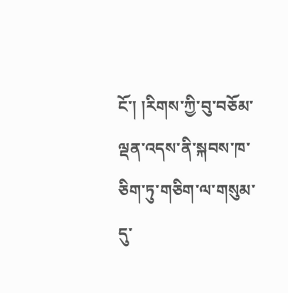ངོ་། །རིགས་ཀྱི་བུ་བཅོམ་ལྡན་འདས་ནི་སྐབས་ཁ་ཅིག་ཏུ་གཅིག་ལ་གསུམ་དུ་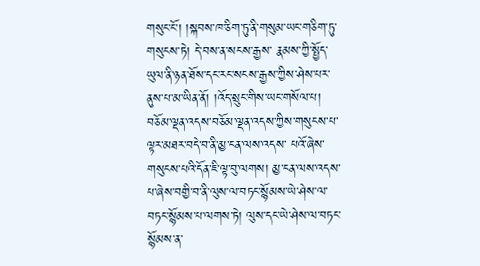གསུང་ངོ་། །སྐབས་ཁ་ཅིག་ཏུ་ནི་གསུམ་ཡང་གཅིག་ཏུ་གསུངས་ཏེ། དེ་བས་ན་སངས་རྒྱས་ རྣམས་ཀྱི་སྤྱོད་ཡུལ་ནི་ཉན་ཐོས་དང་རང་སངས་རྒྱས་ཀྱིས་ཤེས་པར་ནུས་པ་མ་ཡིན་ནོ། །འོད་སྲུང་གིས་ཡང་གསོལ་པ། བཅོམ་ལྡན་འདས་བཅོམ་ལྡན་འདས་ཀྱིས་གསུངས་པ་ལྟར་མཐར་བདེ་བ་ནི་མྱ་ངན་ལས་འདས་ པའོ་ཞེས་གསུངས་པའི་དོན་ཇི་ལྟ་བུ་ལགས། མྱ་ངན་ལས་འདས་པ་ཞེས་བགྱི་བ་ནི་ལུས་ལ་བཏང་སྙོམས་ཡེ་ཤེས་ལ་བཏང་སྙོམས་པ་ལགས་ཏེ། ལུས་དང་ཡེ་ཤེས་ལ་བཏང་སྙོམས་ན་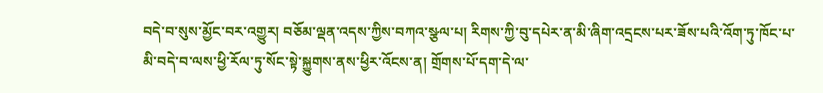བདེ་བ་སུས་མྱོང་བར་འགྱུར། བཅོམ་ལྡན་འདས་ཀྱིས་བཀའ་སྩལ་པ། རིགས་ཀྱི་བུ་དཔེར་ན་མི་ཞིག་འདྲངས་པར་ཟོས་པའི་འོག་ཏུ་ཁོང་པ་མི་བདེ་བ་ལས་ཕྱི་རོལ་ཏུ་སོང་སྟེ་སྐྱུགས་ནས་ཕྱིར་འོངས་ན། གྲོགས་པོ་དག་དེ་ལ་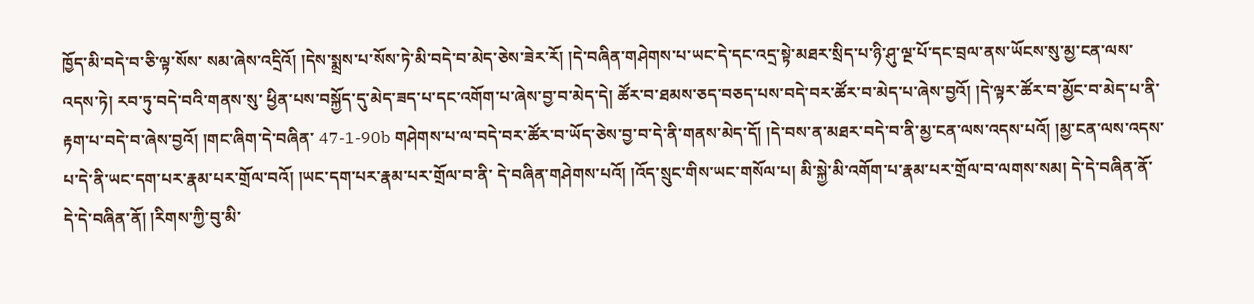ཁྱོད་མི་བདེ་བ་ཅི་ལྟ་སོས་ སམ་ཞེས་འདྲིའོ། །དེས་སྨྲས་པ་སོས་ཏེ་མི་བདེ་བ་མེད་ཅེས་ཟེར་རོ། །དེ་བཞིན་གཤེགས་པ་ཡང་དེ་དང་འདྲ་སྟེ་མཐར་སྲིད་པ་ཉི་ཤུ་ལྔ་པོ་དང་བྲལ་ནས་ཡོངས་སུ་མྱ་ངན་ལས་འདས་ཏེ། རབ་ཏུ་བདེ་བའི་གནས་སུ་ ཕྱིན་པས་བསྐྱོད་དུ་མེད་ཟད་པ་དང་འགོག་པ་ཞེས་བྱ་བ་མེད་དེ། ཚོར་བ་ཐམས་ཅད་བཅད་པས་བདེ་བར་ཚོར་བ་མེད་པ་ཞེས་བྱའོ། །དེ་ལྟར་ཚོར་བ་མྱོང་བ་མེད་པ་ནི་རྟག་པ་བདེ་བ་ཞེས་བྱའོ། །གང་ཞིག་དེ་བཞིན་ 47-1-90b གཤེགས་པ་ལ་བདེ་བར་ཚོར་བ་ཡོད་ཅེས་བྱ་བ་དེ་ནི་གནས་མེད་དོ། །དེ་བས་ན་མཐར་བདེ་བ་ནི་མྱ་ངན་ལས་འདས་པའོ། །མྱ་ངན་ལས་འདས་པ་དེ་ནི་ཡང་དག་པར་རྣམ་པར་གྲོལ་བའོ། །ཡང་དག་པར་རྣམ་པར་གྲོལ་བ་ནི་ དེ་བཞིན་གཤེགས་པའོ། །འོད་སྲུང་གིས་ཡང་གསོལ་པ། མི་སྐྱེ་མི་འགོག་པ་རྣམ་པར་གྲོལ་བ་ལགས་སམ། དེ་དེ་བཞིན་ནོ་དེ་དེ་བཞིན་ནོ། །རིགས་ཀྱི་བུ་མི་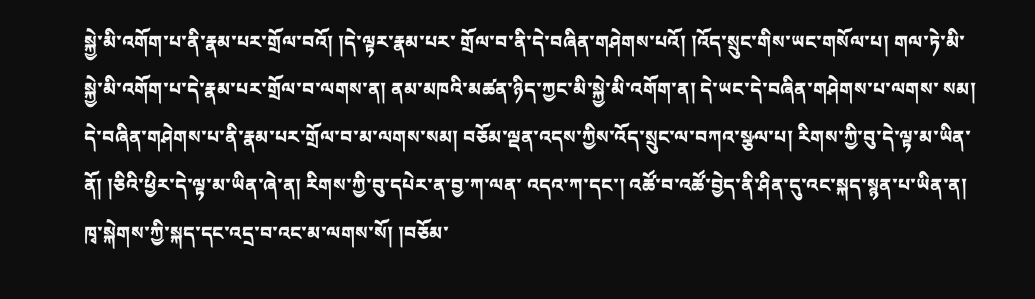སྐྱེ་མི་འགོག་པ་ནི་རྣམ་པར་གྲོལ་བའོ། །དེ་ལྟར་རྣམ་པར་ གྲོལ་བ་ནི་དེ་བཞིན་གཤེགས་པའོ། །འོད་སྲུང་གིས་ཡང་གསོལ་པ། གལ་ཏེ་མི་སྐྱེ་མི་འགོག་པ་དེ་རྣམ་པར་གྲོལ་བ་ལགས་ན། ནམ་མཁའི་མཚན་ཉིད་ཀྱང་མི་སྐྱེ་མི་འགོག་ན། དེ་ཡང་དེ་བཞིན་གཤེགས་པ་ལགས་ སམ། དེ་བཞིན་གཤེགས་པ་ནི་རྣམ་པར་གྲོལ་བ་མ་ལགས་སམ། བཅོམ་ལྡན་འདས་ཀྱིས་འོད་སྲུང་ལ་བཀའ་སྩལ་པ། རིགས་ཀྱི་བུ་དེ་ལྟ་མ་ཡིན་ནོ། །ཅིའི་ཕྱིར་དེ་ལྟ་མ་ཡིན་ཞེ་ན། རིགས་ཀྱི་བུ་དཔེར་ན་བྱ་ཀ་ལན་ འདའ་ཀ་དང་། འཚོ་བ་འཚོ་བྱེད་ནི་ཤིན་དུ་འང་སྐད་སྙན་པ་ཡིན་ན། ཁྭ་སྐེགས་ཀྱི་སྐད་དང་འདྲ་བ་འང་མ་ལགས་སོ། །བཅོམ་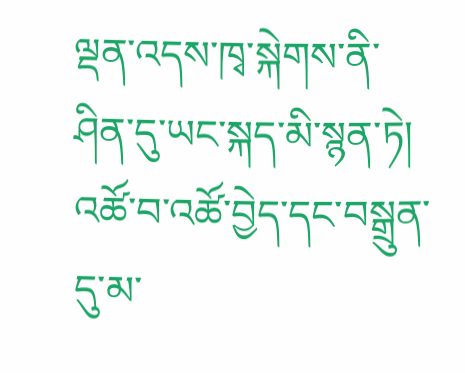ལྡན་འདས་ཁྭ་སྐེགས་ནི་ཤིན་དུ་ཡང་སྐད་མི་སྙན་ཏེ། འཚོ་བ་འཚོ་བྱེད་དང་བསྒྲུན་དུ་མ་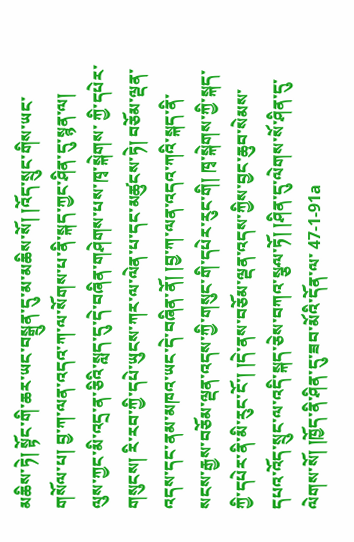མཆིས་ཏེ། སྟོང་གི་ཆར་ཡང་བསྒྲུན་དུ་མ་མཆིས་སོ། །འོད་སྲུང་གིས་ཡང་གསོལ་པ། བྱ་ཀ་ལན་འདའ་ཀ་ལ་སོགས་པ་ནི་སྐད་ཀྱང་ཤིན་དུ་སྙན་ལ། ལུས་ཀྱང་མི་འདྲ་ན་ཅིའི་སླད་དུ་དེ་བཞིན་གཤེགས་པས་ཁྭ་སྐེགས་ ཀྱི་དཔེར་གསུངས། རི་རབ་ཀྱི་དཔེ་ཡུངས་ཀར་ལ་ལེན་པ་དང་མཚུངས་ཏེ། བཅོམ་ལྡན་འདས་དང་ནམ་མཁའ་ཡང་དེ་བཞིན་ནོ། །བྱ་ཀ་ལན་འདའ་ཀའི་སྐད་ནི་སངས་རྒྱས་བཅོམ་ལྡན་འདས་ཀྱི་གསུང་གི་དཔེར་རུང་གི། ཁྭ་སྐེགས་ཀྱི་སྐད་ཀྱི་དཔེར་ནི་མི་རུང་ངོ་། །དེ་ནས་བཅོམ་ལྡན་འདས་ཀྱིས་བྱང་ཆུབ་སེམས་དཔའ་འོད་སྲུང་ལ་འདི་སྐད་ཅེས་བཀའ་སྩལ་ཏོ། །ཤིན་དུ་ལེགས་སོ་ཤིན་དུ་ལེགས་སོ། །ཁྱོད་ནི་ཤིན་དུ་ཟབ་མོའི་དོན་ལ་ 47-1-91a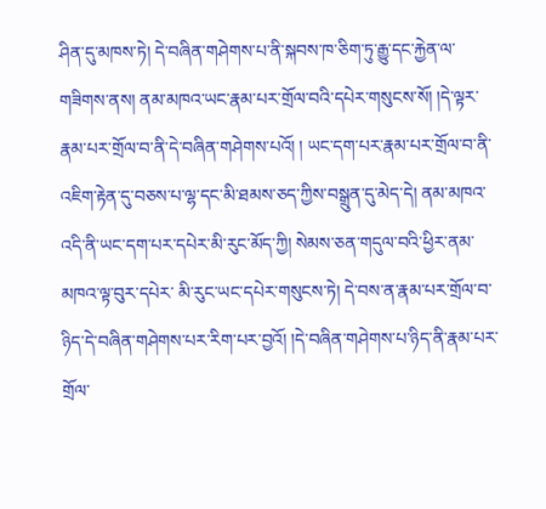ཤིན་དུ་མཁས་ཏེ། དེ་བཞིན་གཤེགས་པ་ནི་སྐབས་ཁ་ཅིག་ཏུ་རྒྱུ་དང་རྐྱེན་ལ་གཟིགས་ནས། ནམ་མཁའ་ཡང་རྣམ་པར་གྲོལ་བའི་དཔེར་གསུངས་སོ། །དེ་ལྟར་རྣམ་པར་གྲོལ་བ་ནི་དེ་བཞིན་གཤེགས་པའོ། ། ཡང་དག་པར་རྣམ་པར་གྲོལ་བ་ནི་འཇིག་རྟེན་དུ་བཅས་པ་ལྷ་དང་མི་ཐམས་ཅད་ཀྱིས་བསྒྲུན་དུ་མེད་དེ། ནམ་མཁའ་འདི་ནི་ཡང་དག་པར་དཔེར་མི་རུང་མོད་ཀྱི། སེམས་ཅན་གདུལ་བའི་ཕྱིར་ནམ་མཁའ་ལྟ་བུར་དཔེར་ མི་རུང་ཡང་དཔེར་གསུངས་ཏེ། དེ་བས་ན་རྣམ་པར་གྲོལ་བ་ཉིད་དེ་བཞིན་གཤེགས་པར་རིག་པར་བྱའོ། །དེ་བཞིན་གཤེགས་པ་ཉིད་ནི་རྣམ་པར་གྲོལ་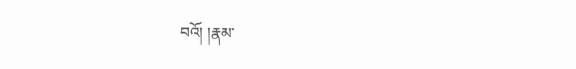བའོ། །རྣམ་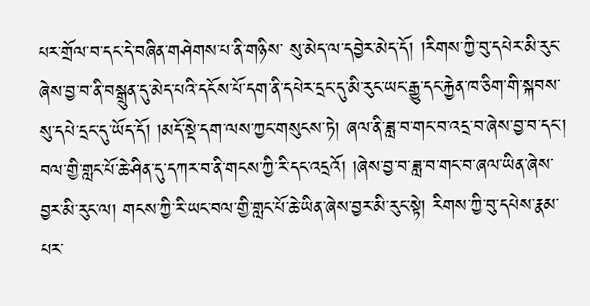པར་གྲོལ་བ་དང་དེ་བཞིན་གཤེགས་པ་ནི་གཉིས་ སུ་མེད་ལ་དབྱེར་མེད་དོ། །རིགས་ཀྱི་བུ་དཔེར་མི་རུང་ཞེས་བྱ་བ་ནི་བསྒྲུན་དུ་མེད་པའི་དངོས་པོ་དག་ནི་དཔེར་དྲང་དུ་མི་རུང་ཡང་རྒྱུ་དང་རྐྱེན་ཁ་ཅིག་གི་སྐབས་སུ་དཔེ་དྲང་དུ་ཡོད་དོ། །མདོ་སྡེ་དག་ལས་ཀྱང་གསུངས་ཏེ། ཞལ་ནི་ཟླ་བ་གང་བ་འདྲ་བ་ཞེས་བྱ་བ་དང་། བལ་གྱི་གླང་པོ་ཆེ་ཤིན་དུ་དཀར་བ་ནི་གངས་ཀྱི་རི་དང་འདྲའོ། །ཞེས་བྱ་བ་ཟླ་བ་གང་བ་ཞལ་ཡིན་ཞེས་བྱར་མི་རུང་ལ། གངས་ཀྱི་རི་ཡང་བལ་གྱི་གླང་པོ་ཆེ་ཡིན་ཞེས་བྱར་མི་རུང་སྟེ། རིགས་ཀྱི་བུ་དཔེས་རྣམ་པར་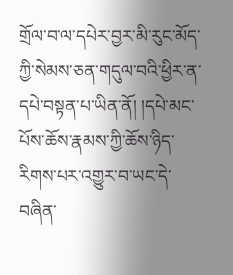གྲོལ་བ་ལ་དཔེར་བྱར་མི་རུང་མོད་ཀྱི་སེམས་ཅན་གདུལ་བའི་ཕྱིར་ན་དཔེ་བསྟན་པ་ཡིན་ནོ། །དཔེ་མང་པོས་ཆོས་རྣམས་ཀྱི་ཆོས་ཉིད་རིགས་པར་འགྱུར་བ་ཡང་དེ་བཞིན་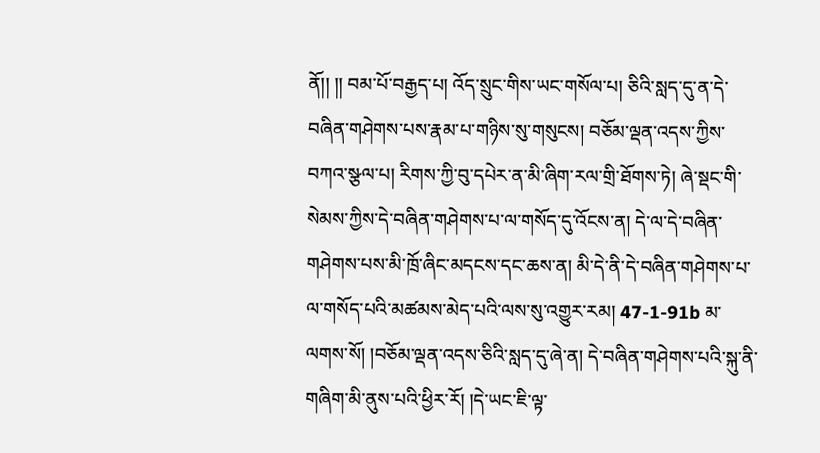ནོ།། །། བམ་པོ་བརྒྱད་པ། འོད་སྲུང་གིས་ཡང་གསོལ་པ། ཅིའི་སླད་དུ་ན་དེ་བཞིན་གཤེགས་པས་རྣམ་པ་གཉིས་སུ་གསུངས། བཅོམ་ལྡན་འདས་ཀྱིས་བཀའ་སྩལ་པ། རིགས་ཀྱི་བུ་དཔེར་ན་མི་ཞིག་རལ་གྲི་ཐོགས་ཏེ། ཞེ་སྡང་གི་སེམས་ཀྱིས་དེ་བཞིན་གཤེགས་པ་ལ་གསོད་དུ་འོངས་ན། དེ་ལ་དེ་བཞིན་གཤེགས་པས་མི་ཁྲོ་ཞིང་མདངས་དང་ཆས་ན། མི་དེ་ནི་དེ་བཞིན་གཤེགས་པ་ལ་གསོད་པའི་མཚམས་མེད་པའི་ལས་སུ་འགྱུར་རམ། 47-1-91b མ་ལགས་སོ། །བཅོམ་ལྡན་འདས་ཅིའི་སླད་དུ་ཞེ་ན། དེ་བཞིན་གཤེགས་པའི་སྐུ་ནི་གཞིག་མི་ནུས་པའི་ཕྱིར་རོ། །དེ་ཡང་ཇི་ལྟ་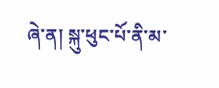ཞེ་ན། སྐུ་ཕུང་པོ་ནི་མ་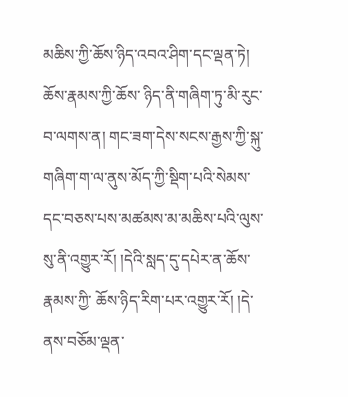མཆིས་ཀྱི་ཆོས་ཉིད་འབའ་ཤིག་དང་ལྡན་ཏེ། ཆོས་རྣམས་ཀྱི་ཆོས་ ཉིད་ནི་གཞིག་ཏུ་མི་རུང་བ་ལགས་ན། གང་ཟག་དེས་སངས་རྒྱས་ཀྱི་སྐུ་གཞིག་ག་ལ་ནུས་མོད་ཀྱི་སྡིག་པའི་སེམས་དང་བཅས་པས་མཚམས་མ་མཆིས་པའི་ལུས་སུ་ནི་འགྱུར་རོ། །དེའི་སླད་དུ་དཔེར་ན་ཆོས་རྣམས་ཀྱི་ ཆོས་ཉིད་རིག་པར་འགྱུར་རོ། །དེ་ནས་བཅོམ་ལྡན་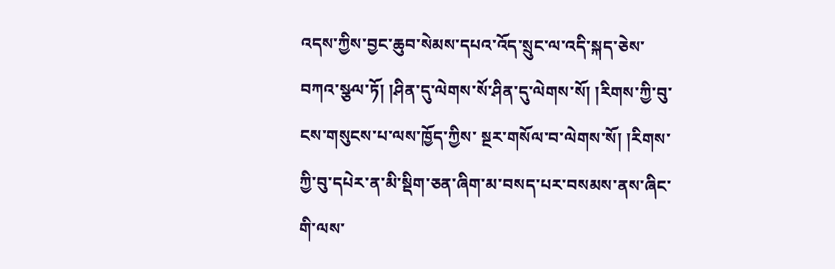འདས་ཀྱིས་བྱང་ཆུབ་སེམས་དཔའ་འོད་སྲུང་ལ་འདི་སྐད་ཅེས་བཀའ་སྩལ་ཏོ། །ཤིན་དུ་ལེགས་སོ་ཤིན་དུ་ལེགས་སོ། །རིགས་ཀྱི་བུ་ངས་གསུངས་པ་ལས་ཁྱོད་ཀྱིས་ སྔར་གསོལ་བ་ལེགས་སོ། །རིགས་ཀྱི་བུ་དཔེར་ན་མི་སྡིག་ཅན་ཞིག་མ་བསད་པར་བསམས་ནས་ཞིང་གི་ལས་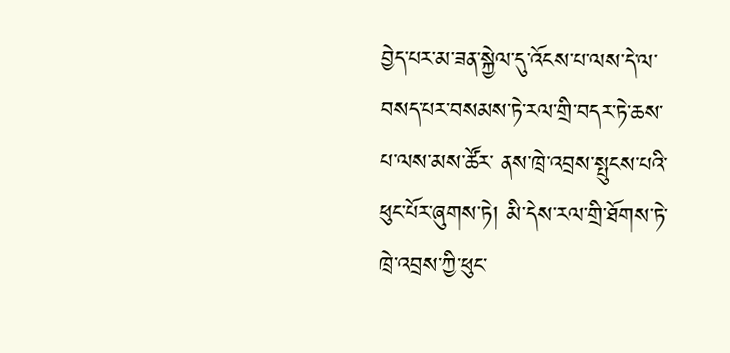བྱེད་པར་མ་ཟན་སྐྱེལ་དུ་འོངས་པ་ལས་དེ་ལ་བསད་པར་བསམས་ཏེ་རལ་གྲི་བདར་ཏེ་ཆས་པ་ལས་མས་ཚོར་ ནས་ཁྲེ་འབྲས་སྤུངས་པའི་ཕུང་པོར་ཞུགས་ཏེ། མི་དེས་རལ་གྲི་ཐོགས་ཏེ་ཁྲེ་འབྲས་ཀྱི་ཕུང་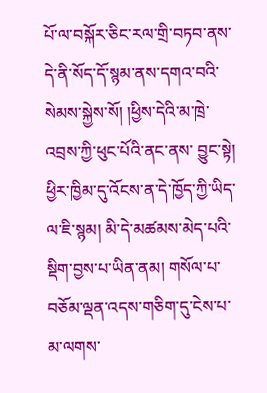པོ་ལ་བསྐོར་ཅིང་རལ་གྲི་བཏབ་ནས་དེ་ནི་སོད་དོ་སྙམ་ནས་དགའ་བའི་སེམས་སྐྱེས་སོ། །ཕྱིས་དེའི་མ་ཁྲེ་འབྲས་ཀྱི་ཕུང་པོའི་ནང་ནས་ བྱུང་སྟེ། ཕྱིར་ཁྱིམ་དུ་འོངས་ན་དེ་ཁྱོད་ཀྱི་ཡིད་ལ་ཇི་སྙམ། མི་དེ་མཚམས་མེད་པའི་སྡིག་བྱས་པ་ཡིན་ནམ། གསོལ་པ་བཅོམ་ལྡན་འདས་གཅིག་དུ་ངེས་པ་མ་ལགས་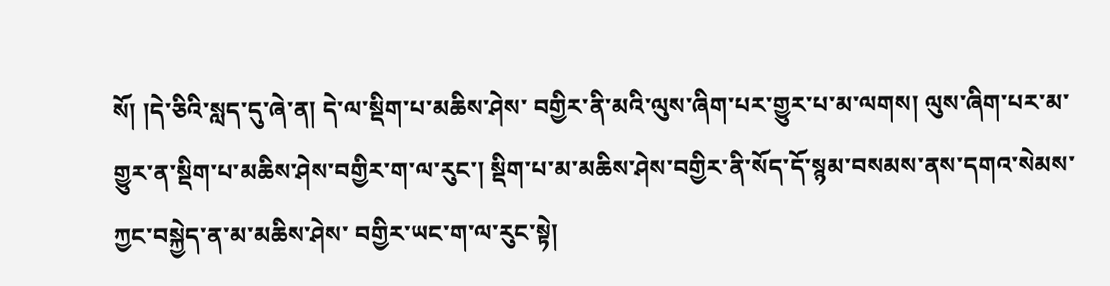སོ། །དེ་ཅིའི་སླད་དུ་ཞེ་ན། དེ་ལ་སྡིག་པ་མཆིས་ཤེས་ བགྱིར་ནི་མའི་ལུས་ཞིག་པར་གྱུར་པ་མ་ལགས། ལུས་ཞིག་པར་མ་གྱུར་ན་སྡིག་པ་མཆིས་ཤེས་བགྱིར་ག་ལ་རུང་། སྡིག་པ་མ་མཆིས་ཤེས་བགྱིར་ནི་སོད་དོ་སྙམ་བསམས་ནས་དགའ་སེམས་ཀྱང་བསྐྱེད་ན་མ་མཆིས་ཤེས་ བགྱིར་ཡང་ག་ལ་རུང་སྟེ།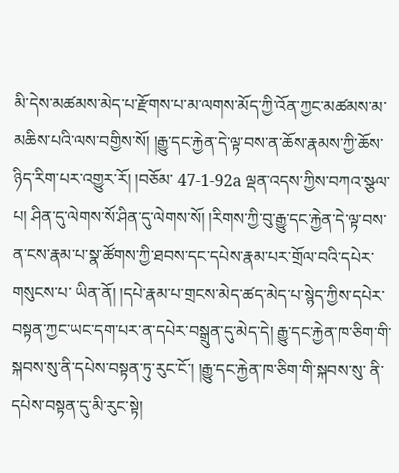མི་དེས་མཚམས་མེད་པ་རྫོགས་པ་མ་ལགས་མོད་ཀྱི་འོན་ཀྱང་མཚམས་མ་མཆིས་པའི་ལས་བགྱིས་སོ། །རྒྱུ་དང་རྐྱེན་དེ་ལྟ་བས་ན་ཆོས་རྣམས་ཀྱི་ཆོས་ཉིད་རིག་པར་འགྱུར་རོ། །བཅོམ་ 47-1-92a ལྡན་འདས་ཀྱིས་བཀའ་སྩལ་པ། ཤིན་དུ་ལེགས་སོ་ཤིན་དུ་ལེགས་སོ། །རིགས་ཀྱི་བུ་རྒྱུ་དང་རྐྱེན་དེ་ལྟ་བས་ན་ངས་རྣམ་པ་སྣ་ཚོགས་ཀྱི་ཐབས་དང་དཔེས་རྣམ་པར་གྲོལ་བའི་དཔེར་གསུངས་པ་ ཡིན་ནོ། །དཔེ་རྣམ་པ་གྲངས་མེད་ཚད་མེད་པ་སྙེད་ཀྱིས་དཔེར་བསྟན་ཀྱང་ཡང་དག་པར་ན་དཔེར་བསྒྲུན་དུ་མེད་དེ། རྒྱུ་དང་རྐྱེན་ཁ་ཅིག་གི་སྐབས་སུ་ནི་དཔེས་བསྟན་ཏུ་རུང་ངོ་། །རྒྱུ་དང་རྐྱེན་ཁ་ཅིག་གི་སྐབས་སུ་ ནི་དཔེས་བསྟན་དུ་མི་རུང་སྟེ།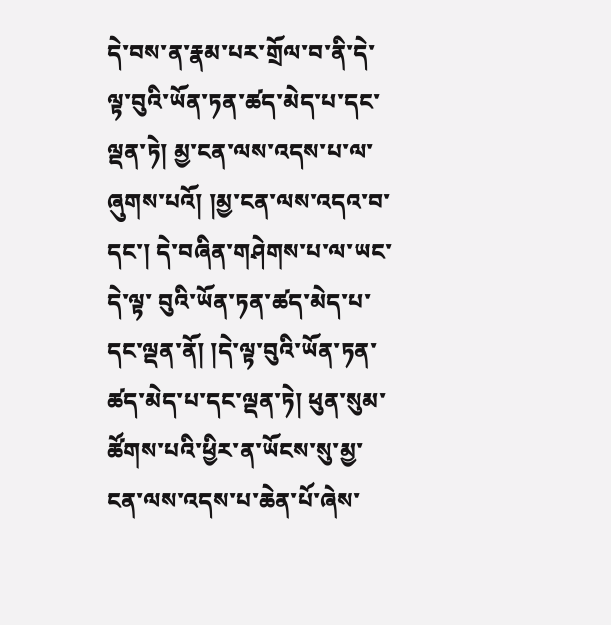དེ་བས་ན་རྣམ་པར་གྲོལ་བ་ནི་དེ་ལྟ་བུའི་ཡོན་ཏན་ཚད་མེད་པ་དང་ལྡན་ཏེ། མྱ་ངན་ལས་འདས་པ་ལ་ཞུགས་པའོ། །མྱ་ངན་ལས་འདའ་བ་དང་། དེ་བཞིན་གཤེགས་པ་ལ་ཡང་དེ་ལྟ་ བུའི་ཡོན་ཏན་ཚད་མེད་པ་དང་ལྡན་ནོ། །དེ་ལྟ་བུའི་ཡོན་ཏན་ཚད་མེད་པ་དང་ལྡན་ཏེ། ཕུན་སུམ་ཚོགས་པའི་ཕྱིར་ན་ཡོངས་སུ་མྱ་ངན་ལས་འདས་པ་ཆེན་པོ་ཞེས་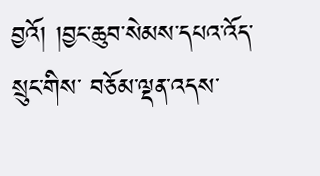བྱའོ། །བྱང་ཆུབ་སེམས་དཔའ་འོད་སྲུང་གིས་ བཅོམ་ལྡན་འདས་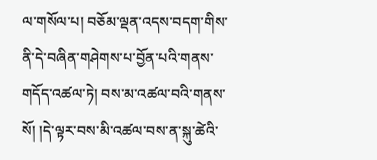ལ་གསོལ་པ། བཅོམ་ལྡན་འདས་བདག་གིས་ནི་དེ་བཞིན་གཤེགས་པ་བྱོན་པའི་གནས་གདོད་འཚལ་ཏེ། བས་མ་འཚལ་བའི་གནས་སོ། །དེ་ལྟར་བས་མི་འཚལ་བས་ན་སྐུ་ཚེའི་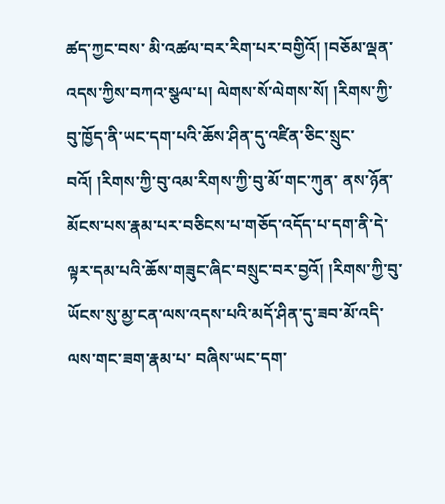ཚད་ཀྱང་བས་ མི་འཚལ་བར་རིག་པར་བགྱིའོ། །བཅོམ་ལྡན་འདས་ཀྱིས་བཀའ་སྩལ་པ། ལེགས་སོ་ལེགས་སོ། །རིགས་ཀྱི་བུ་ཁྱོད་ནི་ཡང་དག་པའི་ཆོས་ཤིན་དུ་འཛིན་ཅིང་སྲུང་བའོ། །རིགས་ཀྱི་བུ་འམ་རིགས་ཀྱི་བུ་མོ་གང་ཀུན་ ནས་ཉོན་མོངས་པས་རྣམ་པར་བཅིངས་པ་གཅོད་འདོད་པ་དག་ནི་དེ་ལྟར་དམ་པའི་ཆོས་གཟུང་ཞིང་བསྲུང་བར་བྱའོ། །རིགས་ཀྱི་བུ་ཡོངས་སུ་མྱ་ངན་ལས་འདས་པའི་མདོ་ཤིན་དུ་ཟབ་མོ་འདི་ལས་གང་ཟག་རྣམ་པ་ བཞིས་ཡང་དག་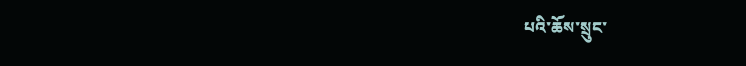པའི་ཆོས་སྲུང་